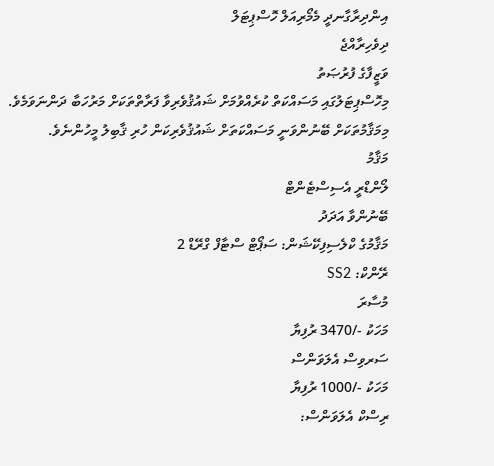އިންދިރާގާނދީ މެމޯރިއަލް ހޮސްޕިޓަލް
ދިވެހިރާއްޖެ
ވަޒީފާގެ ފުރުޞަތު
މިހޮސްޕިޓަލުގައި މަސައްކަތް ކުރެއްވުމަށް ޝައުޤުވެރިވާ ފަރާތްތަކަށް މަރުހަބާ ދަންނަވަމެވެ. މިމަޤާމުތަކަށް ބޭނުންވަނީ މަސައްކަތަށް ޝައުޤުވެރިކަން ހުރި ޤާބިލު މީހުންނެވެ.
މަޤާމު
ލޯންޑްރީ އެސިސްޓެންޓް
ބޭނުންވާ އަދަދު
މަޤާމުގެ ކްލެސިފިކޭޝަން: ސަޕޯޓް ސްޓާފް ގްރޭޑް 2
ރޭންކް: SS2
މުސާރަ
މަހަކު -/3470 ރުފިޔާ
ސަރވިސް އެލަވަންސް
މަހަކު -/1000 ރުފިޔާ
ރިސްކް އެލަވަންސް: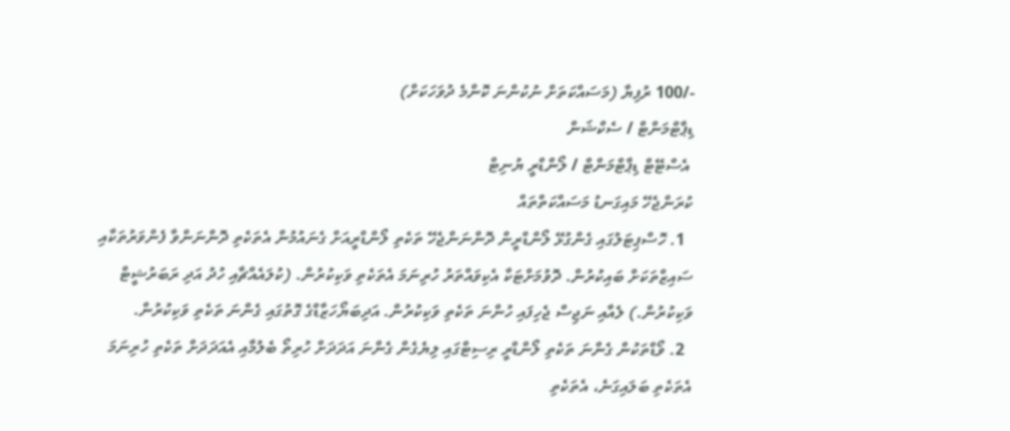-/100 ރުފިޔާ (މަސައްކަތަށް ނުކުންނަ ކޮންމެ ދުވަހަކަށް)
ޑިޕާޓްމަންޓް / ސެކްޝަން
 އެސްޓޭޓް ޑިޕާޓްމަންޓް / ލޯންޑްރީ ޔުނިޓް
ކުރަންޖެހޭ މައިގަނޑު މަސައްކަތްތައް
  1. ހޮސްޕިޓަލުގައި ގެންގުޅޭ ލޯންޑްރީން ދޮންނަންޖެހޭ ތަކެތި ލޯންޑްރީއަށް ގެނައުމުން އެތަކެތި ދޮންނަންވާ ފެންވަރުތަކާއި ސައިޒްތަކަށް ބައިކުރުން. ދޮވުމަށްޓަކާ އެކިވައްތަރު ހުރިނަމަ އެތަކެތި ވަކިކުރުން. (ކުލައެއްޗާއި ހުދު އަދި ރަބަރުޝީޓް ވަކިކުރުން.) ލެއާއި ނަޖިސް ޖެހިފައި ހުންނަ ތަކެތި ވަކިކުރުން. އަދިބަޔޯހަޒާޑްގެ ގޮތުގައި ގެންނަ ތަކެތި ވަކިކުރުން.
  2. ވޯޑްތަކުން ގެންނަ ތަކެތި ލޯންޑްރީ ރިސިޓްގައި ލިޔެގެން ގެންނަ އަދަދަށް ހުރިތޯ ބެލުމާއި އެއަދަދަށް ތަކެތި ހުރިނަމަ އެތަކެތި ބަލައިގަނެ، އެތަކެތި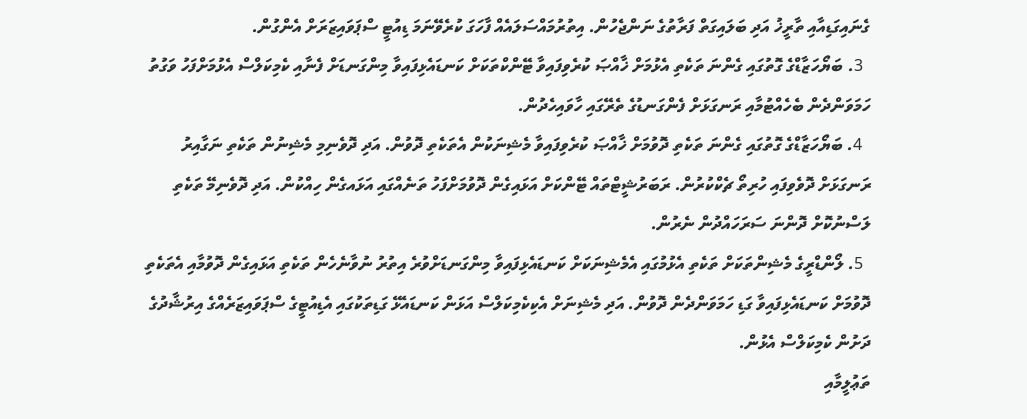ގެނައިގަޑިއާއި ތާރީޚު އަދި ބަލައިގަތް ފަރާތުގެ ނަންޖެހުން. އިތުރުމައްސަލައެއް ފާހަގަ ކުރެވޭނަމަ ޑިއުޓީ ސްޕަވައިޒަރަށް އެންގުން.
  3. ބަޔޯހަޒާޑްގެ ގޮތުގައި ގެންނަ ތަކެތި އެޅުމަށް ޚާއްޞަ ކުރެވިފައިވާ ޓޭންކްތަކަށް ކަނޑައެޅިފައިވާ މިންގަނޑަށް ފެނާއި ކެމިކަލްސް އެޅުމަށްފަހު ވަގުތު ހަމަވަންދެން ބެހެއްޓުމާއި ރަނގަޅަށް ފެންގަނޑުގެ ތެރޭގައި ހާވައިހެދުން.
  4. ބަޔޯހަޒާޑްގެ ގޮތުގައި ގެންނަ ތަކެތި ދޮވުމަށް ޚާއްޞަ ކުރެވިފައިވާ މެޝިނަކުން އެތަކެތި ދޮވުން. އަދި ދޮވެނިމި މެޝިނުން ތަކެތި ނަގާއިރު ރަނގަޅަށް ދޮވެވިފައި ހުރިތޯ ޗެކްކުރުން. ރަބަރުޝީޓްތައް ޓޭންކަށް އަޅައިގެން ދޮވުމަށްފަހު ތަނެއްގައި އަޅައގެން ހިއްކުން. އަދި ދޮވެނިމޭ ތަކެތި ލަސްނުކޮށް ދޮންނަ ސަރަހައްދުން ނެރުން.
  5. ލޯންޑްރީގެ މެޝިންތަކަށް ތަކެތި އެޅުމުގައި އެމެޝިނަކަށް ކަނޑައެޅިފައިވާ މިންގަނޑަށްވުރެ އިތުރު ނުވާނެހެން ތަކެތި އަޅައިގެން ދޮވުމާއި އެތަކެތި ދޮވުމަށް ކަނޑައެޅިފައިވާ ގަޑި ހަމަވަންދެން ދޮވުން. އަދި މެޝިނަށް އެކިކެމިކަލްސް އަޅަން ކަނޑައެޅޭ ގަޑިތަކުގައި އެޑިއުޓީގެ ސްޕަވައިޒަރެއްގެ އިރުޝާދުގެ ދަށުން ކެމިކަލްސް އެޅުން.
ތަޢުލީމާއި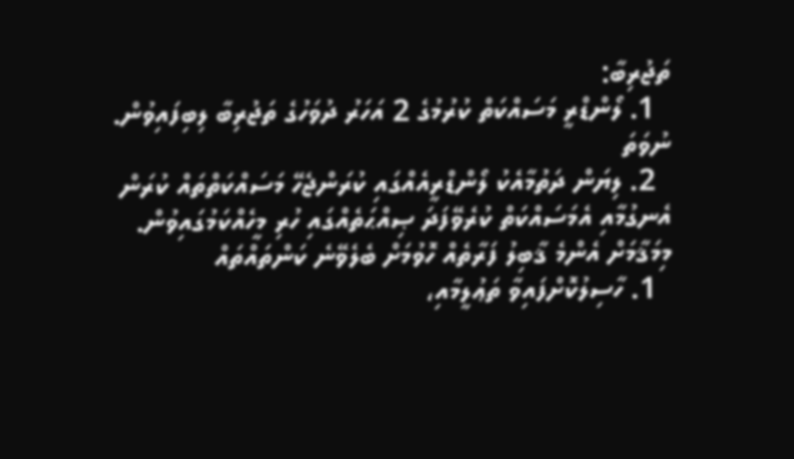ތަޖުރިބާ:
  1. ލޯންޑްރީ މަސައްކަތް ކުރުމުގެ 2 އަހަރު ދުވަހުގެ ތަޖުރިބާ ލިބިފައިވުން. ނުވަތަ
  2. ލިޔަން ދަތުމާއެކު ލޯންޑްރީއެއްގައި ކުރަންޖެހޭ މަސައްކަތްތައް ކުރަން އެނގުމާއި އެމަސައްކަތް ކުރެވޭފަދަ ޞިއްޙަތެއްގައި ހުރި މީހެއްކަމުގައިވުން.
މިމަޤާމަށް އެންމެ ޤާބިލު ފަރާތެއް ހޮވުމަށް ބެލެވޭނެ ކަންތައްތައް
  1. ހާސިލުކޮށްފައިވާ ތަޢުލީމާއި،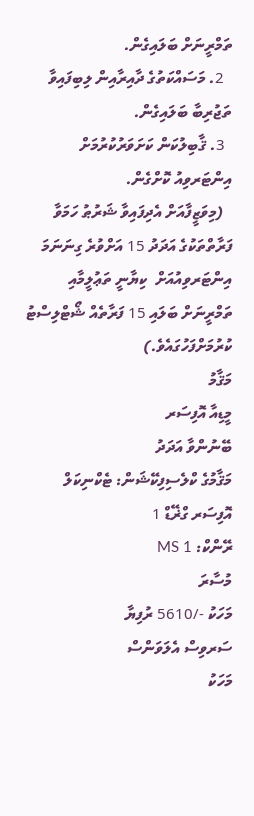ތަމްރީނަށް ބަލައިގެން.
  2. މަސައްކަތުގެ ދާއިރާއިން ލިބިފައިވާ ތަޖުރިބާ ބަލައިގެން.
  3. ޤާބިލުކަން ކަށަވަރުކުރުމަށް އިންޓަރވިއު ކޮށްގެން.
  (މިވަޒީފާއަށް އެދިފައިވާ ޝަރުޠު ހަމަވާ ފަރާތްތަކުގެ އަދަދު 15 އަށްވުރެ ގިނަނަމަ އިންޓަރވިއުއަށް  ކިޔާނީ ތަޢުލީމާއި ތަމްރީނަށް ބަލައި 15 ފަރާތެއް ޝޯޓްލިސްޓު ކުރުމަށްފަހުގައެވެ.)
މަޤާމު
މީޑިއާ އޮފިސަރ
ބޭނުންވާ އަދަދު
މަޤާމުގެ ކްލެސިފިކޭޝަން: ޓެކްނިކަލް އޮފިސަރ ގްޜޭޑް 1
ރޭންކް: MS 1
މުސާރަ
މަހަކު -/5610 ރުފިޔާ
ސަރވިސް އެލަވަންސް
މަހަކު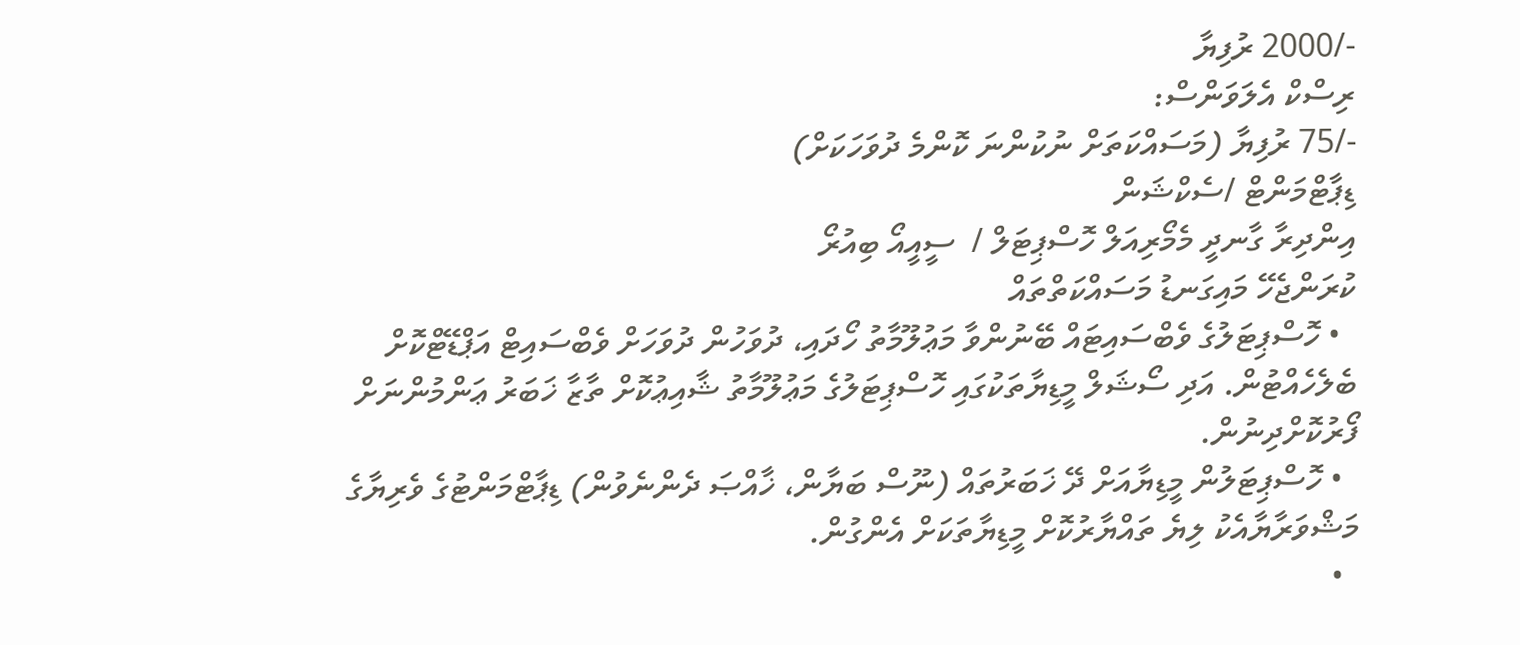-/2000 ރުފިޔާ
ރިސްކް އެލަވަންސް:
-/75 ރުފިޔާ (މަސައްކަތަށް ނުކުންނަ ކޮންމެ ދުވަހަކަށް)
ޑިޕާޓްމަންޓް /ސެކްޝަން
އިންދިރާ ގާނދީ މެމޯރިއަލް ހޮސްޕިޓަލް /  ސީއީއޯ ބިއުރޯ
ކުރަންޖެހޭ މައިގަނޑު މަސައްކަތްތައް
  • ހޮސްޕިޓަލުގެ ވެބްސައިޓައް ބޭނުންވާ މަޢުލޫމާތު ހޯދައި، ދުވަހުން ދުވަހަށް ވެބްސައިޓް އަޕްޑޭޓްކޮށް ބެލެހެއްޓުން. އަދި ސޯޝަލް މީޑިޔާތަކުގައި ހޮސްޕިޓަލުގެ މަޢުލޫމާތު ޝާއިޢުކޮށް ތާޒާ ޚަބަރު ޢަންމުންނަށް ފޯރުކޮށްދިނުން.
  • ހޮސްޕިޓަލުން މީޑިޔާއަށް ދޭ ޚަބަރުތައް (ނޫސް ބަޔާން، ޚާއްޞަ ދެންނެވުން) ޑިޕާޓްމަންޓުގެ ވެރިޔާގެ މަޝްވަރާޔާއެކު ލިޔެ ތައްޔާރުކޮށް މީޑިޔާތަކަށް އެންގުން.
  •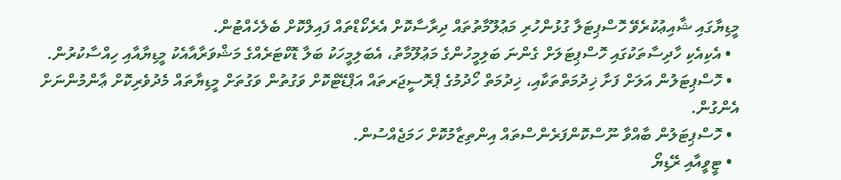މީޑިޔާގައި ޝާއިޢުކުރެވޭ ހޮސްޕިޓަލާ ގުޅުންހުރި މަޢުލޫމާތުތައް ދިރާސާކޮށް އެރެކޯޑްތައް ފައިލްކޮށް ބެލެހެއްޓުން.
  • އެކިއެކި ހާދިސާތަކުގައި ހޮސްޕިޓަލަށް ގެންނަ ބަލިމީހުންގެ މަޢުލޫމާތު، އެބަލިމީހަކު ބަލާ ޑޮކްޓަރެއްގެ މަޝްވަރާއާއެކު މީޑިޔާއާއި ހިއްސާކުރުން.
  • ހޮސްޕިޓަލުން އަލަށް ފަށާ ޚިދުމަތްތަކާއި، ޚިދުމަތް ހޯދުމުގެ ޕްރޮސީޖަރތައް އަޕްޑޭޓްކޮށް ވަގުތުން ވަގުތަށް މީޑިޔާތައް މެދުވެރިކޮށް ޢާންމުންނަށް އެންގުން.
  • ހޮސްޕިޓަލުން ބާއްވާ ނޫސްކޮންފަރެންސްތައް އިންތިޒާމުކޮށް ހަމަޖެއްސުން.
  • ޓީވީއާއި ރޭޑިޔޯ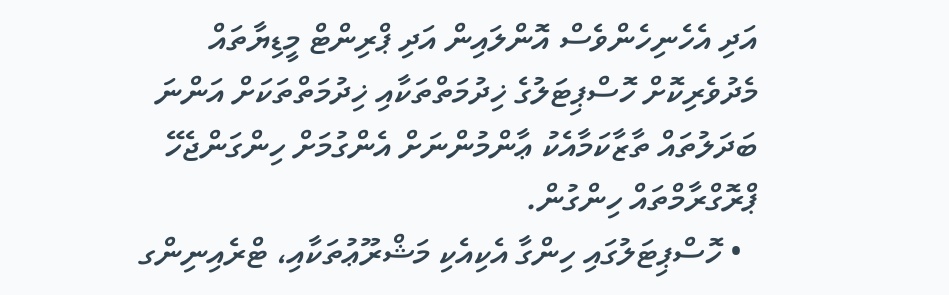އަދި އެހެނިހެންވެސް އޮންލައިން އަދި ޕްރިންޓް މީޑިޔާތައް މެދުވެރިކޮށް ހޮސްޕިޓަލުގެ ޚިދުމަތްތަކާއި ޚިދުމަތްތަކަށް އަންނަ ބަދަލުތައް ތާޒާކަމާއެކު ޢާންމުންނަށް އެންގުމަށް ހިންގަންޖެހޭ ޕްރޮގްރާމްތައް ހިންގުން.
  • ހޮސްޕިޓަލުގައި ހިންގާ އެކިއެކި މަޝްރޫޢުތަކާއި، ޓްރެއިނިންގ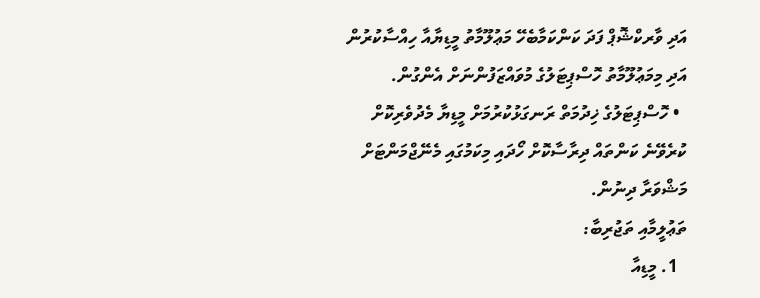އަދި ވާރކްޝޮޕް ފަދަ ކަންކަމާބެހޭ މަޢުލޫމާތު މީޑިޔާއާ ހިއްސާކުރުން އަދި މިމަޢުލޫމާތު ހޮސްޕިޓަލުގެ މުވައްޒަފުންނަށް އެންގުން.
  • ހޮސްޕިޓަލުގެ ޚިދުމަތް ރަނގަޅުކުރުމަށް މީޑިޔާ މެދުވެރިކޮށް ކުރެވޭނެ ކަންތައް ދިރާސާކޮށް ހޯދައި މިކަމުގައި މެނޭޖްމަންޓަށް މަޝްވަރާ ދިނުން.
ތަޢުލީމާއި ތަޖުރިބާ:
  1. މީޑިއާ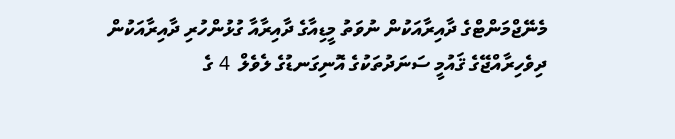މެނޭޖްމަންޓްގެ ދާއިރާއަކުން ނުވަތު މީޑިއާގެ ދާއިރާއާ ގުޅުންހުރި ދާއިރާއަކުން ދިވެހިރާއްޖޭގެ ޤައުމީ ސަނަދުތަކުގެ އޮނިގަނޑުގެ ލެވެލް  4 ގެ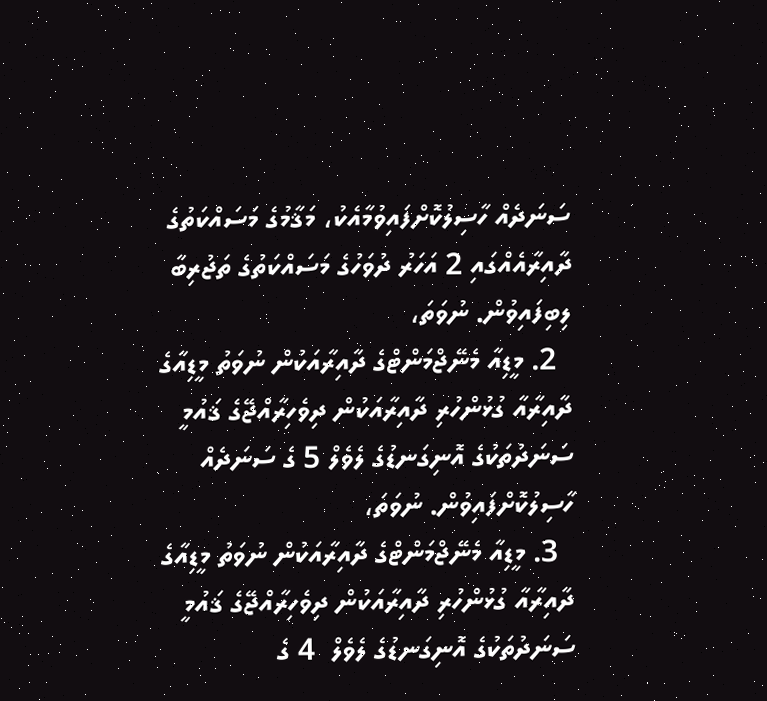ސަނަދެއް ހާސިލުކޮށްފައިވުމާއެކު، މަޤާމުގެ މަސައްކަތުގެ ދާއިރާއެއްގައި 2 އަހަރު ދުވަހުގެ މަސައްކަތުގެ ތަޖުރިބާ ލިބިފައިވުން. ނުވަތަ،
  2. މީޑިއާ މެނޭޖްމަންޓްގެ ދާއިރާއަކުން ނުވަތު މީޑިއާގެ ދާއިރާއާ ގުޅުންހުރި ދާއިރާއަކުން ދިވެހިރާއްޖޭގެ ޤައުމީ ސަނަދުތަކުގެ އޮނިގަނޑުގެ ލެވެލް 5 ގެ ސަނަދެއް ހާސިލުކޮށްފައިވުން. ނުވަތަ،
  3. މީޑިއާ މެނޭޖްމަންޓްގެ ދާއިރާއަކުން ނުވަތު މީޑިއާގެ ދާއިރާއާ ގުޅުންހުރި ދާއިރާއަކުން ދިވެހިރާއްޖޭގެ ޤައުމީ ސަނަދުތަކުގެ އޮނިގަނޑުގެ ލެވެލް  4 ގެ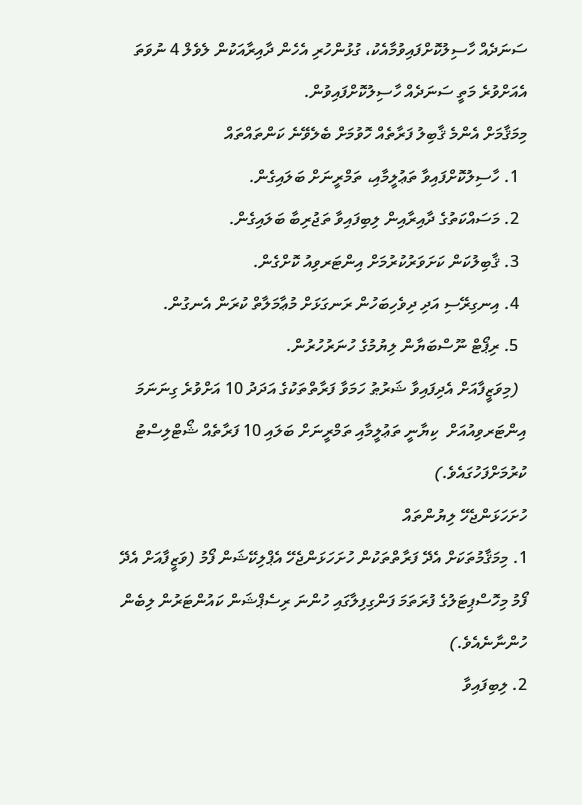ސަނަދެއް ހާސިލުކޮށްފައިވުމާއެކު، ގުޅުންހުރި އެހެން ދާއިރާއަކުން ލެވެލް 4 ނުވަތަ އެއަށްވުރެ މަތީ ސަނަދެއް ހާސިލުކޮށްފައިވުން.
މިމަޤާމަށް އެންމެ ޤާބިލު ފަރާތެއް ހޮވުމަށް ބެލެވޭނެ ކަންތައްތައް
  1. ހާސިލުކޮށްފައިވާ ތަޢުލީމާއި، ތަމްރީނަށް ބަލައިގެން.
  2. މަސައްކަތުގެ ދާއިރާއިން ލިބިފައިވާ ތަޖުރިބާ ބަލައިގެން.
  3. ޤާބިލުކަން ކަށަވަރުކުރުމަށް އިންޓަރވިއު ކޮށްގެން.
  4. އިނގިރޭސި އަދި ދިވެހިބަހުން ރަނގަޅަށް މުޢާމަލާތް ކުރަން އެނގުން.
  5. ރިޕޯޓް ނޫސްބަޔާން ލިޔުމުގެ ހުނަރުހުރުން.
  (މިވަޒީފާއަށް އެދިފައިވާ ޝަރުޠު ހަމަވާ ފަރާތްތަކުގެ އަދަދު 10 އަށްވުރެ ގިނަނަމަ އިންޓަރވިއުއަށް  ކިޔާނީ ތަޢުލީމާއި ތަމްރީނަށް ބަލައި 10 ފަރާތެއް ޝޯޓްލިސްޓު ކުރުމަށްފަހުގައެވެ.)
ހުށަހަޅަންޖެހޭ ލިޔުންތައް
1. މިމަޤާމުތަކަށް އެދޭ ފަރާތްތަކުން ހުށަހަޅަންޖެހޭ އެޕްލިކޭޝަން ފޯމު (ވަޒީފާއަށް އެދޭ ފޯމު މިހޮސްޕިޓަލުގެ ފުރަތަމަ ފަންގިފިލާގައި ހުންނަ ރިސެޕްޝަން ކައުންޓަރުން ލިބެން ހުންނާނެއެވެ.)
2. ލިބިފައިވާ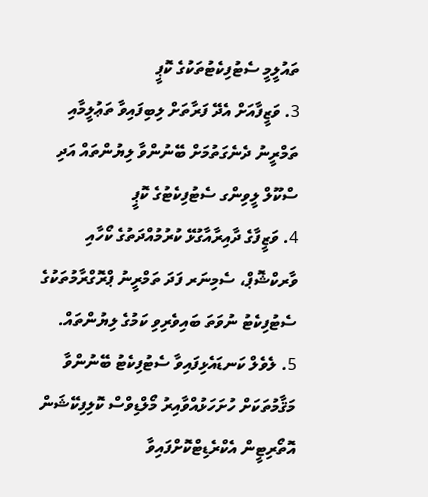ތައުލީމީ ސެޓުފިކެޓުތަކުގެ ކޮޕީ
3. ވަޒީފާއަށް އެދޭ ފަރާތަށް ލިބިފައިވާ ތަޢުލީމާއި ތަމްރީނު ދެނެގަތުމަށް ބޭނުންވާ ލިޔުންތައް އަދި ސްކޫލް ލީވިންގ ސެޓުފިކެޓުގެ ކޮޕީ
4. ވަޒީފާގެ ދާއިރާއާގުޅޭ ކުރުމުއްދަތުގެ ކޯހާއި ވާރކްޝޮޕް، ސެމިނަރ ފަދަ ތަމްރީނު ޕްރޮގްރާމުތަކުގެ ސެޓުފިކެޓު ނުވަތަ ބައިވެރިވި ކަމުގެ ލިޔުންތައް.
5. ލެވެލް ކަނޑައެޅިފައިވާ ސެޓުފިކެޓު ބޭނުންވާ މަޤާމުތަކަށް ހުށަހަޅުއްވާއިރު މޯލްޑިވްސް ކޮލިފިކޭޝަން އޮތޯރިޓީން އެކްރެޑިޓްކޮށްފައިވާ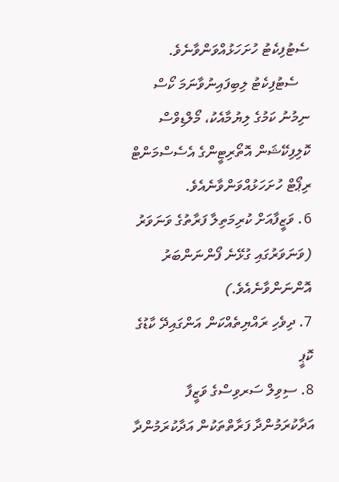ސެޓުފިކެޓު ހުށަހަޅުއްވަންވާނެވެ.
   ސެޓުފިކެޓު ލިބިފައިނުވާނަމަ ކޯސް ނިމުނު ކަމުގެ ލިޔުމާއެކު، މޯލްޑިވްސް ކޮލިފިކޭޝަން އޮތޯރިޓީންގެ އެސެސްމަންޓް ރިޕޯޓް ހުށަހަޅުއްވަންވާނެއެވެ.
6. ވަޒީފާއަށް ކުރިމަތިލާ ފަރާތުގެ ވަނަވަރު (ވަނަވަރުގައި ގުޅޭނެ ފޯންނަންބަރު އޮންނަންވާނެއެވެ.)
7. ދިވެހި ރައްޔިތެއްކަން އަންގައިދޭ ކާޑުގެ ކޮޕީ
8. ސިވިލް ސަރވިސްގެ ވަޒީފާ އަދާކުރަމުންދާ ފަރާތްތަކުން އަދާކުރަމުންދާ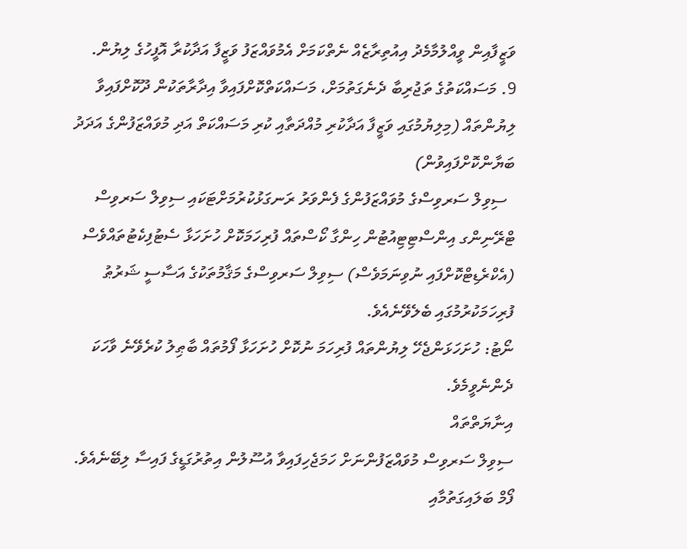ވަޒީފާއިން ވީއްލުމާމެދު އިއުތިރާޒެއް ނެތްކަމަށް އެމުވައްޒަފު ވަޒީފާ އަދާކުރާ އޮފީހުގެ ލިޔުން.
9. މަސައްކަތުގެ ތަޖުރިބާ ދެނެގަތުމަށް، މަސައްކަތްކޮށްފައިވާ އިދާރާތަކުން ދޫކޮށްފައިވާ ލިޔުންތައް (މިލިޔުމުގައި ވަޒީފާ އަދާކުރި މުއްދަތާއި ކުރި މަސައްކަތް އަދި މުވައްޒަފުންގެ އަދަދު ބަޔާންކޮށްފައިވުން)
  ސިވިލް ސަރވިސްގެ މުވައްޒަފުންގެ ފެންވަރު ރަނގަޅުކުރުމަށްޓަކައި ސިވިލް ސަރވިސް ޓްރޭނިންގ އިންސްޓިޓިއުޓުން ހިންގާ ކޯސްތައް ފުރިހަމަކޮށް ހުށަހަޅާ ސެޓުފިކެޓުތައްވެސް (އެކްރެޑިޓްކޮށްފައި ނުވިނަމަވެސް) ސިވިލް ސަރވިސްގެ މަޤާމުތަކުގެ އަސާސީ ޝަރުޠު ފުރިހަމަކުރުމުގައި ބެލެވޭނެއެވެ.
ނޯޓު: ހުށަހަޅަންޖެހޭ ލިޔުންތައް ފުރިހަމަ ނުކޮށް ހުށަހަޅާ ފޯމުތައް ބާޠިލު ކުރެވޭނެ ވާހަކަ ދެންނެވީމެވެ.
އިނާޔަތްތައް
ސިވިލް ސަރވިސް މުވައްޒަފުންނަށް ހަމަޖެހިފައިވާ އުސޫލުން އިތުރުގަޑީގެ ފައިސާ ލިބޭނެއެވެ.
ފޯމް ބަލައިގަތުމާއި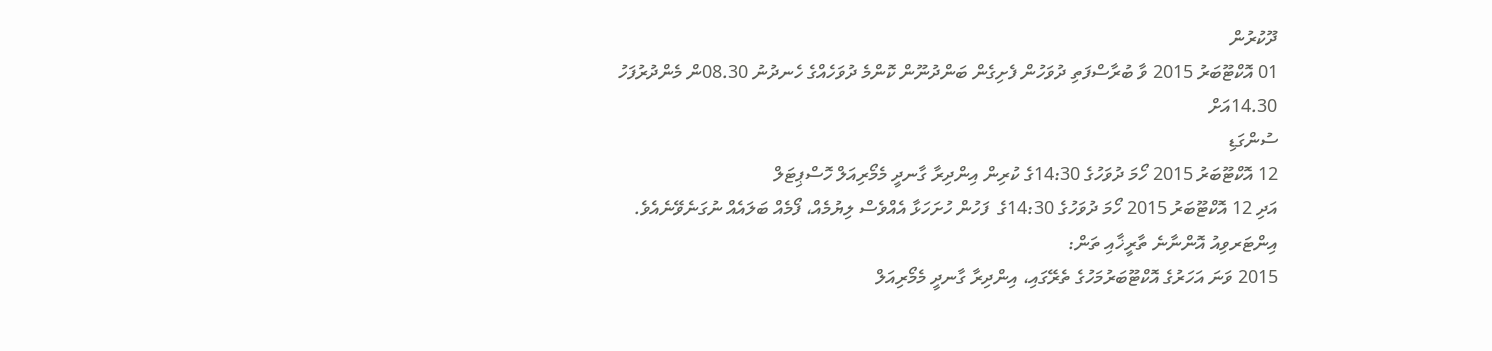ދޫކުރުން
01 އޮކްޓޫބަރު 2015 ވާ ބުރާސްފަތި ދުވަހުން ފެށިގެން ބަންދުނޫން ކޮންމެ ދުވަހެއްގެ ހެނދުނު 08.30ން މެންދުރުފަހު 14.30އަށް
ސުންގަޑި
12 އޮކްޓޫބަރު 2015 ހޯމަ ދުވަހުގެ 14:30ގެ ކުރިން އިންދިރާ ގާނދީ މެމޯރިއަލް ހޮސްޕިޓަލް
އަދި 12 އޮކްޓޫބަރު 2015 ހޯމަ ދުވަހުގެ 14:30ގެ  ފަހުން ހުށަހަޅާ އެއްވެސް ލިޔުމެއް، ފޯމެއް ބަލައެއް ނުގަނެވޭނެއެވެ.
އިންޓަރވިއު އޮންނާނެ ތާރީޚާއި ތަން:
2015 ވަނަ އަހަރުގެ އޮކްޓޫބަރުމަހުގެ ތެރޭގައި، އިންދިރާ ގާނދީ މެމޯރިއަލް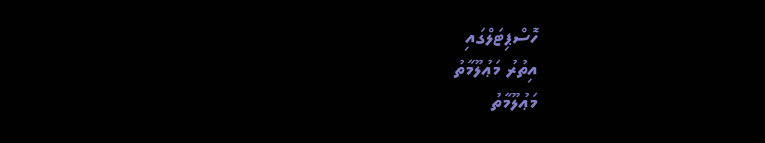ހޮސްޕިޓަލްގައި
އިތުރު މަޢުލޫމާތު
މަޢުލޫމާތު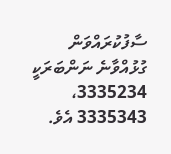ސާފުކުރައްވަން ގުޅުއްވާނެ ނަންބަރަކީ 3335234، 3335343 އެވެ.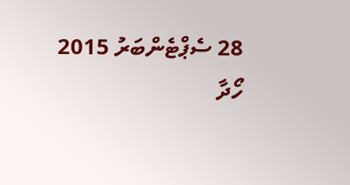28 ސެޕްޓެންބަރު 2015
ހޯދާ